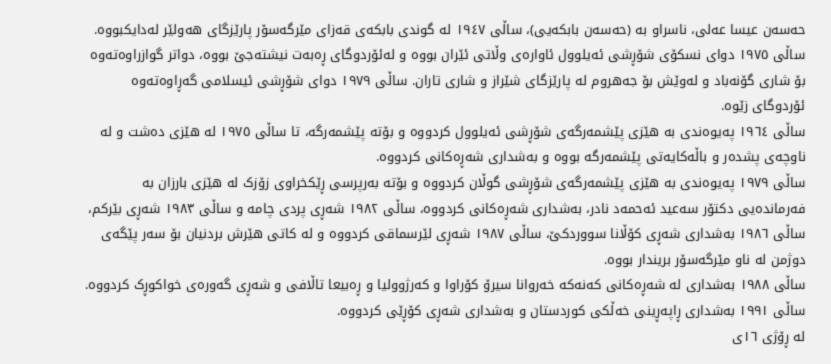حەسەن عیسا عەلی، ناسراو بە (حەسەن بابکەیی)، ساڵی ١٩٤٧ لە گوندی بابکەی قەزاى مێرگەسۆر پارێزگاى هەولێر لەدایکبووە. ساڵى ١٩٧٥ دواى نسکۆى شۆڕشی ئەیلوول ئاوارەى وڵاتى ئێران بووە و لەئۆردوگاى ڕەبەت نیشتەجێ بووە، دواتر گوازراوەتەوە بۆ شارى گۆنەباد و لەوێش بۆ جەهروم لە پارێزگای شێراز و شاری تاران. ساڵى ١٩٧٩ دواى شۆڕشی ئیسلامى گەڕاوەتەوە ئۆردوگاى زێوە.
ساڵی ١٩٦٤ پەیوەندى بە هێزى پێشمەرگەى شۆڕشی ئەیلوول کردووە و بۆتە پێشمەرگە، تا ساڵی ١٩٧٥ لە هێزی دەشت و لە ناوچەی پشدەر و باڵەکایەتی پێشمەرگە بووە و بەشدارى شەڕەکانى کردووە.
ساڵى ١٩٧٩ پەیوەندى بە هێزى پێشمەرگەى شۆڕشی گوڵان کردووە و بۆتە بەرپرسی ڕێکخراوى زۆزک لە هێزی بارزان بە فەرماندەیی دکتۆر سەعید ئەحمەد نادر، بەشدارى شەڕەکانى کردووە، ساڵى ١٩٨٢ شەڕى پردی چامە و ساڵى ١٩٨٣ شەڕى بێرکم، ساڵی ١٩٨٦ بەشداری شەڕی کۆڵانا سووردکێ، ساڵى ١٩٨٧ شەڕى لێرسماقی کردووە و لە کاتی هێرش بردنیان بۆ سەر پێگەی دوژمن لە ناو مێرگەسۆر بریندار بووە.
ساڵی ١٩٨٨ بەشداری لە شەڕەکانی کەنەکە خەروانا سیرۆ کۆراوا و کەرژوولیا و ڕەبیعا تاڵافی و شەڕی گەورەی خواکوڕک کردووە. ساڵی ١٩٩١ بەشداری ڕاپەڕینی خەڵکی کوردستان و بەشداری شەڕی کۆڕێی کردووە.
لە ڕۆژی ١٦ی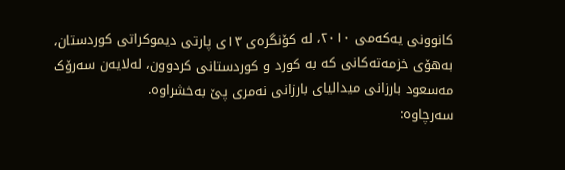کانوونی یەکەمی ٢٠١٠، لە کۆنگرەی ١٣ی پارتی دیموکراتی کوردستان، بەهۆی خزمەتەکانى کە بە کورد و کوردستانی کردوون، لەلایەن سەرۆک مەسعود بارزانی میدالیای بارزانی نەمری پێ بەخشراوە.
سەرچاوە: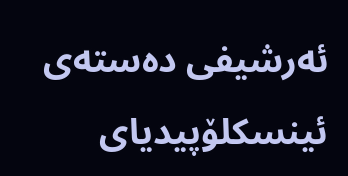ئەرشیفى دەستەى ئینسکلۆپیدیاى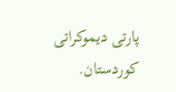پارتى دیموکراتى کوردستان.